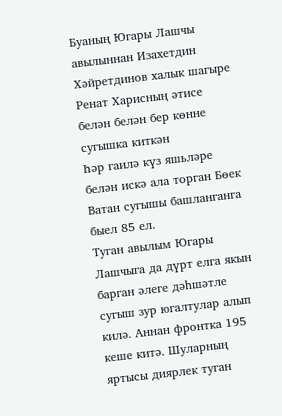Буаның Югары Лашчы авылыннан Изахетдин Хәйретдинов халык шагыре Ренат Харисның әтисе белән белән бер көнне сугышка киткән
Һәр гаилә күз яшьләре белән искә ала торган Бөек Ватан сугышы башланганга быел 85 ел.
Туган авылым Югары Лашчыга да дүрт елга якын барган әлеге дәһшәтле сугыш зур югалтулар алып килә. Аннан фронтка 195 кеше китә. Шуларның яртысы диярлек туган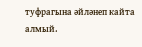туфрагына әйләнеп кайта алмый.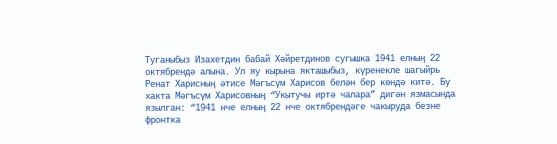Туганыбыз Изахетдин бабай Хәйретдинов сугышка 1941 елның 22 октябрендә алына. Ул яу кырына якташыбыз, күренекле шагыйрь Ренат Харисның әтисе Мәгъсүм Харисов белән бер көндә китә. Бу хакта Мәгъсүм Харисовның “Укытучы иртә чалара” дигән язмасында язылган: “1941 нче елның 22 нче октябрендәге чакыруда безне фронтка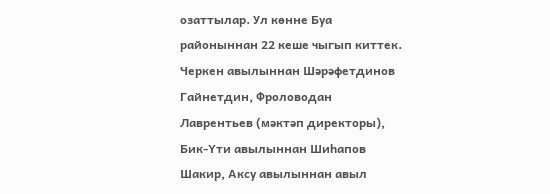озаттылар. Ул көнне Буа районыннан 22 кеше чыгып киттек. Черкен авылыннан Шәрәфетдинов Гайнетдин, Фроловодан Лаврентьев (мәктәп директоры), Бик-Үти авылыннан Шиһапов Шакир, Аксу авылыннан авыл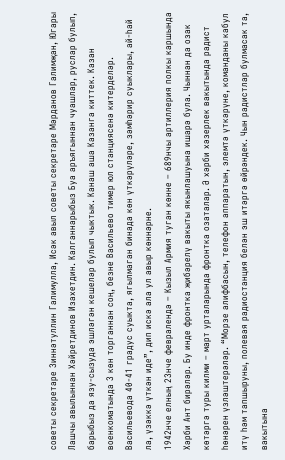советы секретаре Зиннәтуллин Галимулла, Исәк авыл советы секретаре Мәрданов Галимҗан, Югары Лашчы авылыннан Хәйретдинов Изахетдин. Калганнарыбыз Буа аръягыннан чуашлар, руслар булып, барыбыз да язу-сызуда эшләгән кешеләр булып чыктык. Канаш аша Казанга киттек. Казан военкоматында 3 көн торганнан соң, безне Васильево тимер юл станциясенә китерделәр. Васильевода 40-41 градус суыкта, ягылмаган бинада көн үткәрүләре, зәмһәрир суыклары, ай-һай ла, үзәккә үткән иде”, дип искә ала ул авыр көннәрне.
1942нче елның 23нче февралендә – Кызыл Армия туган көнне – 689нчы артиллерия полкы каршында Хәрби Ант бирәләр. Бу инде фронтка җибәрелү вакыты якынлашуына ишарә була. Чыннан да озак көтәргә туры килми – март урталарында фронтка озаталар. Ә хәрби хәзерлек вакытында радист һөнәрен үзләштерәләр. “Морзе алифбасын, телефон аппаратын, элемтә үткәрүне, команданы кабул итү һәм тапшыруны, полевая радиостанция белән эш итәргә өйрәндек. Чын радистлар булмасак та, вакытына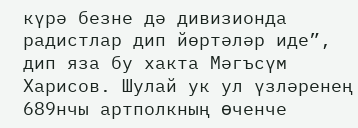күрә безне дә дивизионда радистлар дип йөртәләр иде”, дип яза бу хакта Мәгъсүм Харисов. Шулай ук ул үзләренең 689нчы артполкның ɵченче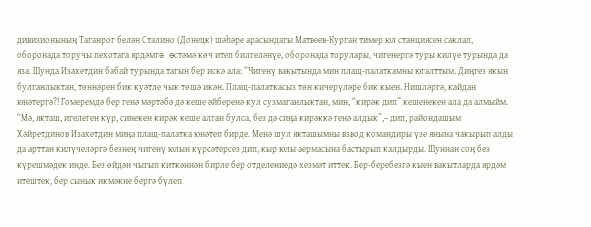дивизионының Таганрог белǝн Сталино (Донецк) шǝһǝре арасындагы Матвеев-Курган тимер юл станциясен саклап, оборонада торучы пехотага ярдǝмгǝ ɵстǝмǝ кɵч итеп билгелǝнүе, оборонада торулары, чигенергә туры килүе турында да яза. Шунда Изахетдин бабай турында тагын бер искә ала: “Чигенү вакытында мин плащ-палаткамны югалттым. Диңгез якын булганлыктан, тɵннǝрен бик куǝтле чык тɵшǝ икǝн. Плащ-палаткасыз тɵн кичерүлǝре бик кыен. Нишлǝргǝ, кайдан юнǝтергǝ?! Гомеремдǝ бер генǝ мǝртǝбǝ дә кеше ǝйберенǝ кул сузмаганлыктан, мин, “кирǝк дип” кешенекен ала да алмыйм.
“Мǝ, якташ, игелеген күр, синекен кирǝк кеше алган булса, без дǝ сиңа кирǝккǝ генǝ алдык”,– дип, райондашым Хǝйретдинов Изахетдин миңа плащ-палатка юнǝтеп бирде. Менǝ шул якташымны взвод командиры үзе янына чакырып алды да арттан килүчелǝргǝ безнең чигенү юлын күрсǝтерсез дип, кыр юлы аермасына бастырып калдырды. Шуннан соң без күрешмәдек инде. Без ɵйдǝн чыгып киткǝннǝн бирле бер отделениедǝ хезмǝт иттек. Бер-беребезгǝ кыен вакытларда ярдǝм итештек, бер сынык икмǝкне бергǝ бүлеп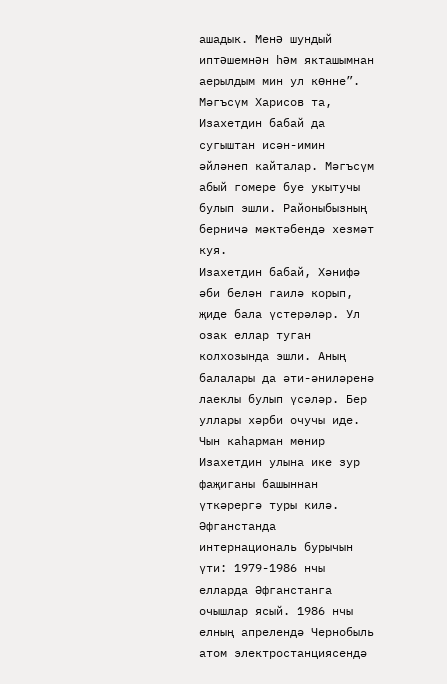ашадык. Менǝ шундый иптǝшемнǝн һǝм якташымнан аерылдым мин ул кɵнне”.
Мәгъсүм Харисов та, Изахетдин бабай да сугыштан исән-имин әйләнеп кайталар. Мәгъсүм абый гомере буе укытучы булып эшли. Районыбызның берничә мәктәбендә хезмәт куя.
Изахетдин бабай, Хәнифә әби белән гаилә корып, җиде бала үстерәләр. Ул озак еллар туган колхозында эшли. Аның балалары да әти-әниләренә лаеклы булып үсәләр. Бер уллары хәрби очучы иде. Чын каһарман мөнир Изахетдин улына ике зур фаҗиганы башыннан үткәрергә туры килә. Әфганстанда интернациональ бурычын үти: 1979-1986 нчы елларда Әфганстанга очышлар ясый. 1986 нчы елның апрелендә Чернобыль атом электростанциясендә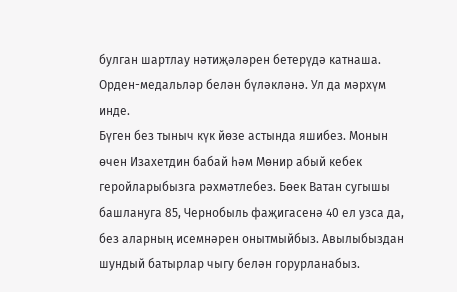булган шартлау нәтиҗәләрен бетерүдә катнаша. Орден-медальләр белән бүләкләнә. Ул да мәрхүм инде.
Бүген без тыныч күк йөзе астында яшибез. Монын өчен Изахетдин бабай һәм Мөнир абый кебек геройларыбызга рәхмәтлебез. Бөек Ватан сугышы башлануга 85, Чернобыль фаҗигасенә 40 ел узса да, без аларның исемнәрен онытмыйбыз. Авылыбыздан шундый батырлар чыгу белән горурланабыз.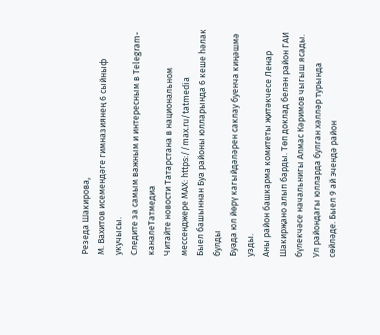Резеда Шакирова,
М. Вахитов исемендәге гимназиянең 6 сыйныф укучысы.
Следите за самым важным и интересным в Telegram-каналеТатмедиа
Читайте новости Татарстана в национальном мессенджере MАХ: https://max.ru/tatmedia
Быел башыннан Буа районы юлларында 6 кеше һәлак булды
Буада юл йөрү кагыйдәләрен саклау буенча киңәшмә узды.
Аны район башкарма комитеты җитәкчесе Ленар Шакирҗано алып барды. Төп доклад белән район ГАИ бүлекчәсе начальнигы Алмас Кәримов чыгыш ясады. Ул райондагы юлларда булган хәлләр турында сөйләде. Быел 9 ай эчендә район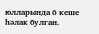юлларында 6 кеше һәлак булган.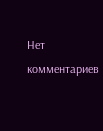Нет комментариев